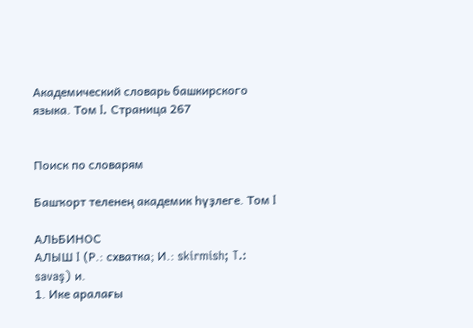Академический словарь башкирского языка. Том I. Страница 267


Поиск по словарям

Башҡорт теленең академик һүҙлеге. Том I

АЛЬБИНОС
АЛЫШ I (Р.: схватка; И.: skirmish; T.: savaş) и.
1. Ике аралағы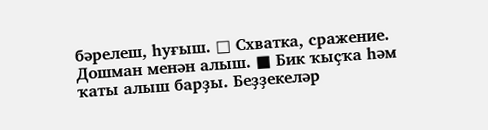бәрелеш, һуғыш. □ Схватка, сражение. Дошман менән алыш. ■ Бик ҡыҫҡа һәм ҡаты алыш барҙы. Беҙҙекеләр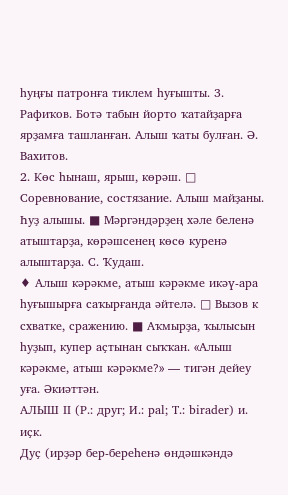һуңғы патронға тиклем һуғышты. 3. Рафиҡов. Ботә табын йорто ҡатайҙарға ярҙамға ташланған. Алыш ҡаты булған. Ә. Вахитов.
2. Көс һынаш, ярыш, көрәш. □ Соревнование, состязание. Алыш майҙаны. Һуҙ алышы. ■ Мәргәндәрҙең хәле беленә атыштарҙа, көрәшсенең көсө куренә алыштарҙа. С. Ҡудаш.
♦ Алыш кәрәкме, атыш кәрәкме икәү-ара һуғышырға саҡырғанда әйтелә. □ Вызов к схватке, сражению. ■ Аҡмырҙа, ҡылысын һуҙып, купер аҫтынан сыҡҡан. «Алыш кәрәкме, атыш кәрәкме?» — тигән дейеу уға. Әкиәттән.
АЛЫШ II (Р.: друг; И.: pal; T.: birader) и. иҫк.
Дуҫ (ирҙәр бер-береһенә өндәшкәндә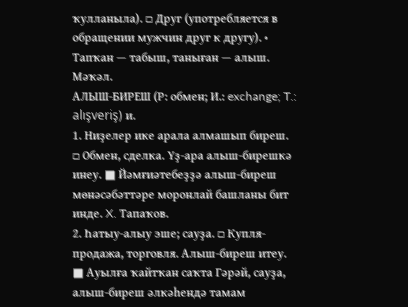ҡулланыла). □ Друг (употребляется в обращении мужчин друг к другу). • Тапҡан — табыш, таныған — алыш. Мәҡәл.
АЛЫШ-БИРЕШ (Р: обмен; И.: exchange; T.: alışveriş) и.
1. Ниҙелер ике арала алмашып биреш. □ Обмен, сделка. Үҙ-ара алыш-бирешкә инеу. ■ Йәмғиәтебеҙҙә алыш-биреш мөнәсәбәттәре моронлай башланы бит инде. X. Тапаҡов.
2. Һатыу-алыу эше; сауҙа. □ Купля-продажа, торговля. Алыш-биреш итеу. ■ Ауылға ҡайтҡан саҡта Гәрәй, сауҙа, алыш-биреш әлкәһендә тамам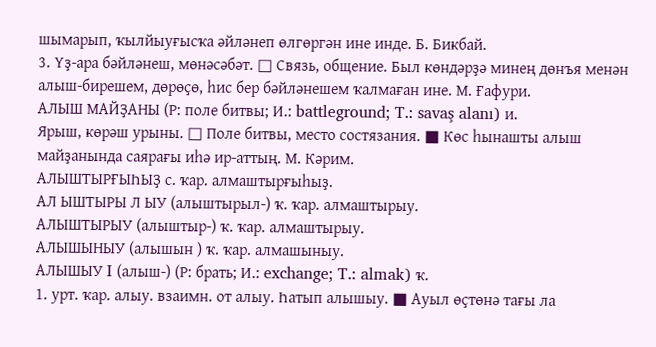шымарып, ҡылйыуғысҡа әйләнеп өлгөргән ине инде. Б. Бикбай.
3. Үҙ-ара бәйләнеш, мөнәсәбәт. □ Связь, общение. Был көндәрҙә минең дөнъя менән алыш-бирешем, дөрөҫө, һис бер бәйләнешем ҡалмаған ине. М. Ғафури.
АЛЫШ МАЙҘАНЫ (Р: поле битвы; И.: battleground; T.: savaş alanı) и.
Ярыш, көрәш урыны. □ Поле битвы, место состязания. ■ Көс һынашты алыш майҙанында саярағы иһә ир-аттың. М. Кәрим.
АЛЫШТЫРҒЫҺЫҘ с. ҡар. алмаштырғыһыҙ.
АЛ ЫШТЫРЫ Л ЫУ (алыштырыл-) ҡ. ҡар. алмаштырыу.
АЛЫШТЫРЫУ (алыштыр-) ҡ. ҡар. алмаштырыу.
АЛЫШЫНЫУ (алышын ) ҡ. ҡар. алмашыныу.
АЛЫШЫУ I (алыш-) (Р: брать; И.: exchange; T.: almak) ҡ.
1. урт. ҡар. алыу. взаимн. от алыу. Һатып алышыу. ■ Ауыл өҫтөнә тағы ла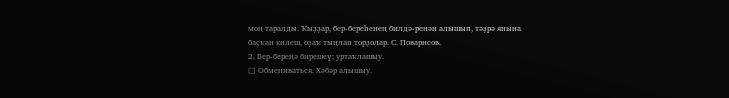моң таралды. Ҡыҙҙар, бер-береһенең билдә-ренән алышып, тәҙрә янына баҫҡан килеш, оҙаҡ тыңлап торҙолар. С. Поварисов.
2. Бер-береңә бирешеү; уртаҡлашыу.
□ Обмениваться. Хәбәр алышыу.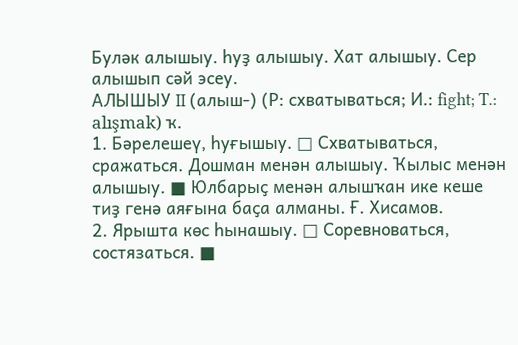Буләк алышыу. һуҙ алышыу. Хат алышыу. Сер алышып сәй эсеу.
АЛЫШЫУ II (алыш-) (Р: схватываться; И.: fight; T.: alışmak) ҡ.
1. Бәрелешеү, һуғышыу. □ Схватываться, сражаться. Дошман менән алышыу. Ҡылыс менән алышыу. ■ Юлбарыҫ менән алышҡан ике кеше тиҙ генә аяғына баҫа алманы. Ғ. Хисамов.
2. Ярышта көс һынашыу. □ Соревноваться, состязаться. ■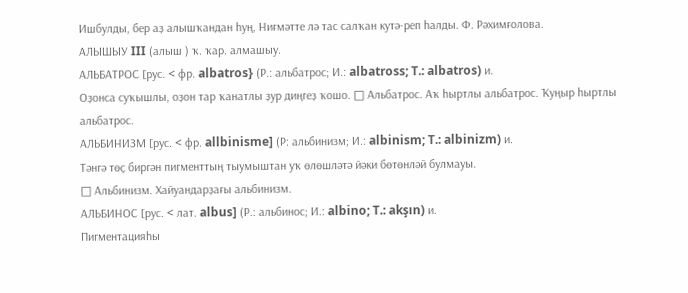Ишбулды, бер аҙ алышҡандан һуң, Ниғмәтте лә тас салҡан кутә-реп һалды. Ф. Рәхимғолова.
АЛЫШЫУ III (алыш ) ҡ. ҡар. алмашыу.
АЛЬБАТРОС [рус. < фр. albatros} (Р.: альбатрос; И.: albatross; T.: albatros) и.
Оҙонса суҡышлы, оҙон тар ҡанатлы ҙур диңгеҙ ҡошо. □ Альбатрос. Аҡ һыртлы альбатрос. Ҡуңыр һыртлы альбатрос.
АЛЬБИНИЗМ [рус. < фр. allbinisme] (Р: альбинизм; И.: albinism; T.: albinizm) и.
Тәнгә төҫ биргән пигменттың тыумыштан уҡ өлөшләтә йәки бөтөнләй булмауы.
□ Альбинизм. Хайуандарҙағы альбинизм.
АЛЬБИНОС [рус. < лат. albus] (Р.: альбинос; И.: albino; T.: akşın) и.
Пигментацияһы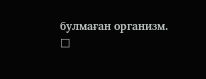булмаған организм.
□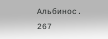Альбинос.
267